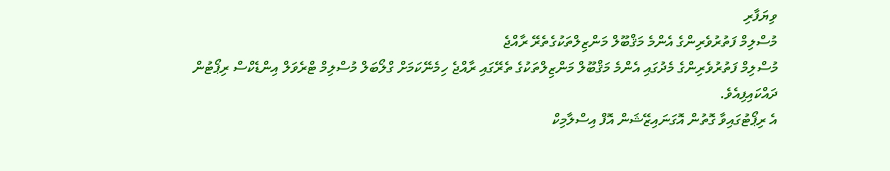ވިޔަފާރި
މުސްލިމް ފަތުރުވެރިންގެ އެންމެ މަޤްބޫލް މަންޒިލްތަކުގެތެރޭ ރާއްޖެ
މުސްލިމް ފަތުރުވެރިންގެ މެދުގައި އެންމެ މަޤްބޫލް މަންޒިލްތަކުގެ ތެރޭގައި ރާއްޖެ ހިމެނޭކަމަށް ގްލޯބަލް މުސްލިމް ޓްރެވަލް އިންޑެކްސް ރިޕޯޓުން ދައްކައިފިއެވެ.
އެ ރިޕޯޓުގައިވާ ގޮތުން އޮގަނައިޒޭޝަން އޮފް އިސްލާމިކް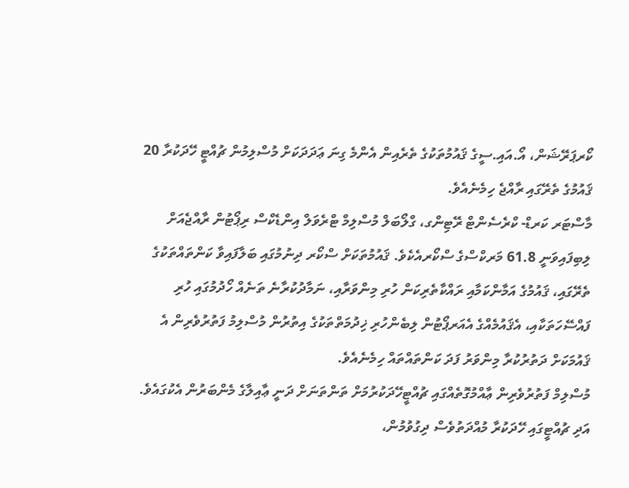ކޯރޕަރޭޝަން، އޯ.އައި.ސީގެ ޤައުމުތަކުގެ ތެރެއިން އެންމެ ގިނަ ޢަދަދަކަށް މުސްލިމުން ޗުއްޓީ ހޭދަކުރާ 20 ޤައުމުގެ ތެރޭގައި ރާއްޖެ ހިމެނެއެވެ.
މާސްޓަރ ކަރޑް- ކްރެސެންޓް ރޭޓިންގ، ގްލޯބަލް މުސްލިމް ޓްރެވަލް އިންޑެކްސް ރިޕޯޓުން ރާއްޖެއަށް ލިބިފައިވަނީ 61.8 މަރކްސްގެ ސްކޯރއެކެވެ. ޤައުމުތަކަށް ސްކޯރ ދިނުމުގައި ބަލާފައިވާ ކަންތައްތަކުގެ ތެރޭގައި، ޤައުމުގެ އަމާންކަމާއި ރައްކާތެރިކަން ހުރި މިންވަރާއި، ނަމާދުކުރާނެ ތަނެއް ހޯދުމުގައި ހުރި ފައްސޭހަތަކާއި، އެޤައުމެއްގެ އެއަރޕޯޓުން ލިބެންހުރި ޚިދުމަތްތަކުގެ އިތުރުން މުސްލިމު ފަތުރުވެރިން އެ ޤައުމަކަށް ދަތުރުކުރާ މިންވަރު ފަދަ ކަންތައްތައް ހިމެނެއެވެ.
މުސްލިމް ފަތުރުވެރިން ޢާއްމުގޮތެއްގައި ޗުއްޓީހޭދަކުރުމަށް ތަންތަނަށް ދަނީ ޢާއިލާގެ މެންބަރުން އެކުގައެވެ. އަދި ޗުއްޓީގައި ހޭދަކުރާ މުއްދަތުވެސް ދިގުވުމުން،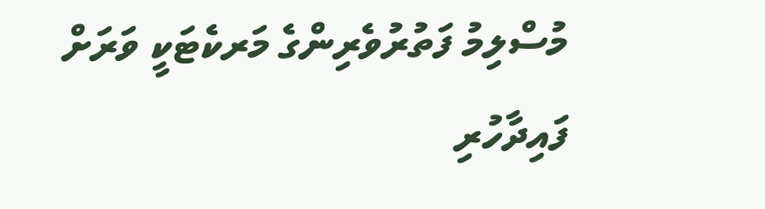މުސްލިމު ފަތުރުވެރިންގެ މަރކެޓަކީ ވަރަށް ފައިދާހުރި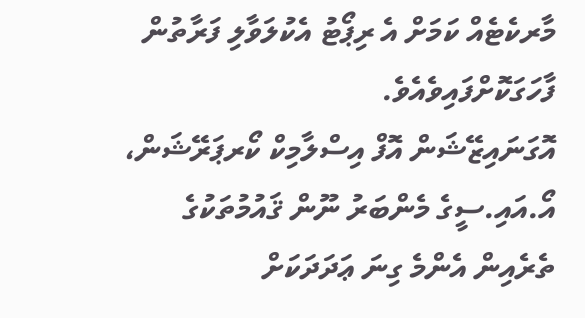މާރކެޓެއް ކަމަށް އެ ރިޕޯޓު އެކުލަވާލި ފަރާތުން ފާހަގަކޮށްފައިވެއެވެ.
އޮގަނައިޒޭޝަން އޮފް އިސްލާމިކް ކޯރޕަރޭޝަން، އޯ.އައި.ސީގެ މެންބަރު ނޫން ޤައުމުތަކުގެ ތެރެއިން އެންމެ ގިނަ ޢަދަދަކަށް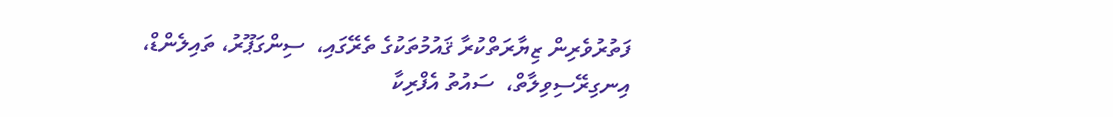ފަތުރުވެރިން ޒިޔާރަތްކުރާ ޤައުމުތަކުގެ ތެރޭގައި،  ސިންގަޕޫރު، ތައިލެންޑް، އިނގިރޭސިވިލާތް،  ސައުތު އެފްރިކާ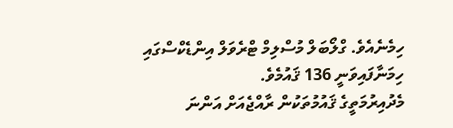ހިމެނެއެވެ. ގްލޯބަލް މުސްލިމް ޓްރެވަލް އިންޑެކްސްގައި ހިމަނާފައިވަނީ 136 ޤައުމެވެ.
މެދުއިރުމަތީގެ ޤައުމުތަކުން ރާއްޖެއަށް އަންނަ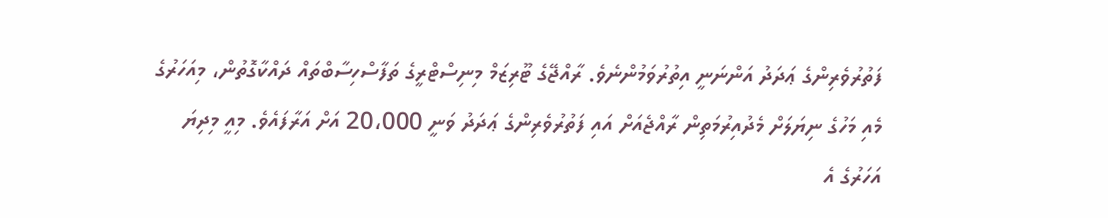ފަތުރުވެރިންގެ ޢަދަދު އަންނަނީ އިތުރުވަމުންނެވެ. ރާއްޖޭގެ ޓޫރިޒަމް މިނިސްޓްރީގެ ތަފާސްހިސާބްތައް ދައްކާގޮތުން، މިއަހަރުގެ މެއި މަހުގެ ނިޔަލަށް މެދުއިރުމަތިން ރާއްޖެއަށް އައި ފަތުރުވެރިންގެ ޢަދަދު ވަނީ 20،000 އަށް އަރާފައެވެ. މިއީ މިދިޔަ އަހަރުގެ އެ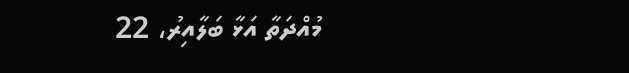މުއްދަތާ އަޅާ ބަލާއިރު، 22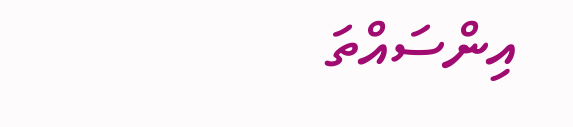އިންސައްތަ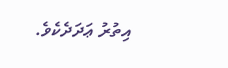އިތުރު ޢަދަދެކެވެ.